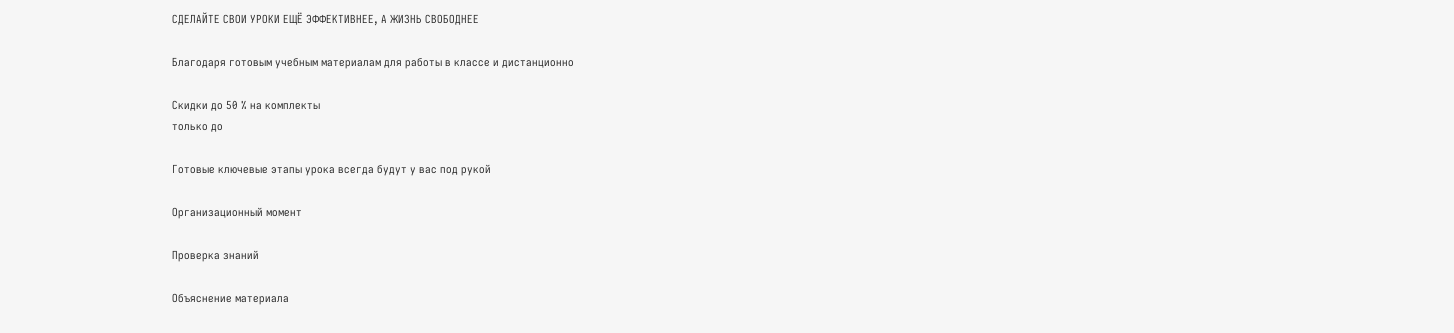СДЕЛАЙТЕ СВОИ УРОКИ ЕЩЁ ЭФФЕКТИВНЕЕ, А ЖИЗНЬ СВОБОДНЕЕ

Благодаря готовым учебным материалам для работы в классе и дистанционно

Скидки до 50 % на комплекты
только до

Готовые ключевые этапы урока всегда будут у вас под рукой

Организационный момент

Проверка знаний

Объяснение материала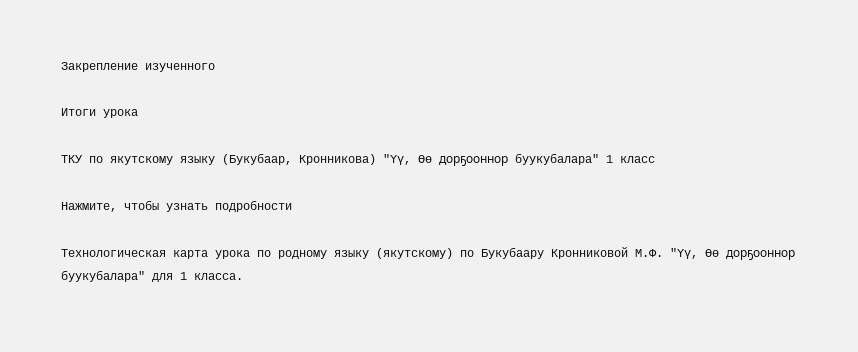Закрепление изученного

Итоги урока

ТКУ по якутскому языку (Букубаар, Кронникова) "Үү, Өө дорҕооннор буукубалара" 1 класс

Нажмите, чтобы узнать подробности

Технологическая карта урока по родному языку (якутскому) по Букубаару Кронниковой М.Ф. "Үү, Өө дорҕооннор буукубалара" для 1 класса.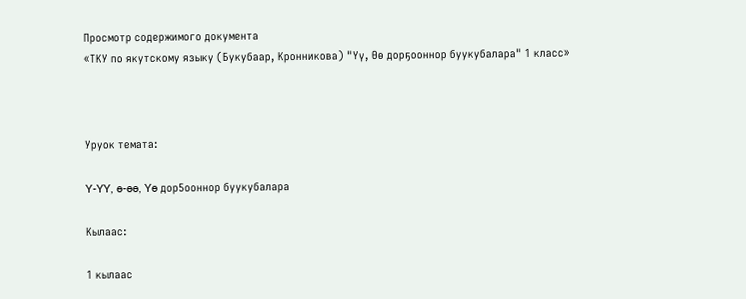Просмотр содержимого документа
«ТКУ по якутскому языку (Букубаар, Кронникова) "Үү, Өө дорҕооннор буукубалара" 1 класс»



Уруок темата:

Y-YY, ɵ-ɵɵ, Yɵ дор5ооннор буукубалара

Кылаас:

1 кылаас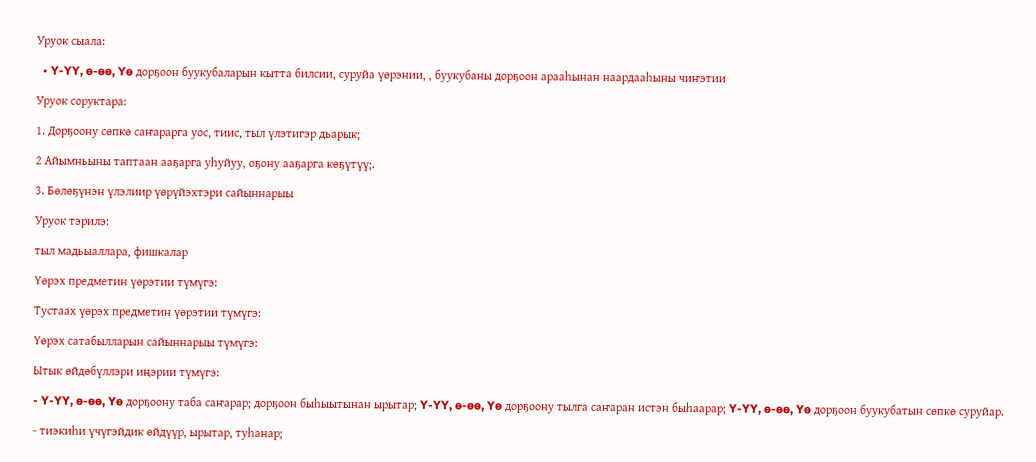Уруок сыала:

  • Y-YY, ɵ-ɵɵ, Yɵ дорҕоон буукубаларын кытта билсии, суруйа үөрэнии, , буукубаны дорҕоон арааһынан наардааһыны чиҥэтии

Уруок соруктара:

1. Дорҕоону сөпкө саҥарарга уос, тиис, тыл үлэтигэр дьарык;

2 Айымньыны таптаан ааҕарга уһуйуу, оҕону ааҕарга көҕүтүү;.

3. Бөлөҕүнэн үлэлиир үөрүйэхтэри сайыннарыы

Уруок тэрилэ:

тыл мадьыаллара, фишкалар

Үөрэх предметин үөрэтии түмүгэ:

Тустаах үөрэх предметин үөрэтии түмүгэ:

Үөрэх сатабылларын сайыннарыы түмүгэ:

Ытык өйдөбүллэри иңэрии түмүгэ:

- Y-YY, ɵ-ɵɵ, Yɵ дорҕоону таба саҥарар; дорҕоон быһыытынан ырытар; Y-YY, ɵ-ɵɵ, Yɵ дорҕоону тылга саҥаран истэн быһаарар; Y-YY, ɵ-ɵɵ, Yɵ дорҕоон буукубатын сөпкө суруйар.

- тиэкиһи үчүгэйдик өйдүүр, ырытар, туһанар;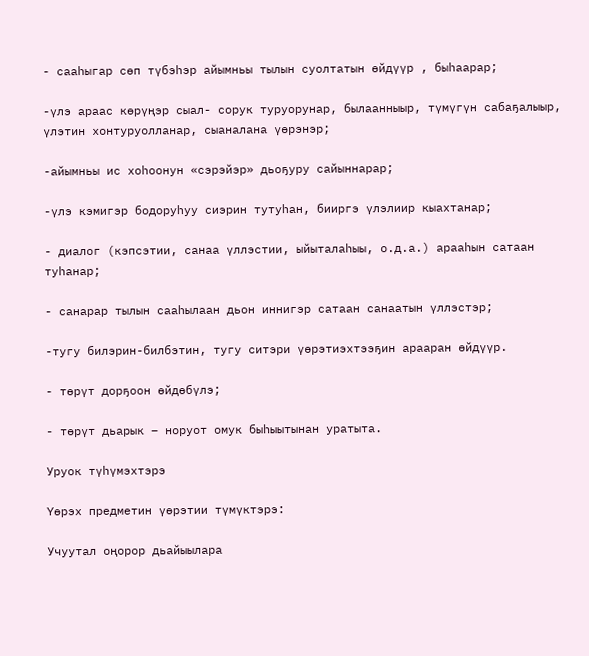- сааһыгар сөп түбэһэр айымньы тылын суолтатын өйдүүр , быһаарар;

-үлэ араас көрүңэр сыал- сорук туруорунар, былаанныыр, түмүгүн сабаҕалыыр, үлэтин хонтуруолланар, сыаналана үөрэнэр;

-айымньы ис хоһоонун «сэрэйэр» дьоҕуру сайыннарар;

-үлэ кэмигэр бодоруһуу сиэрин тутуһан, бииргэ үлэлиир кыахтанар;

- диалог (кэпсэтии, санаа үллэстии, ыйыталаһыы, о.д.а.) арааһын сатаан туһанар;

- санарар тылын сааһылаан дьон иннигэр сатаан санаатын үллэстэр;

-тугу билэрин-билбэтин, тугу ситэри үөрэтиэхтээҕин арааран өйдүүр.

- төрүт дорҕоон өйдөбүлэ;

- төрүт дьарык – норуот омук быһыытынан уратыта.

Уруок түһүмэхтэрэ

Үөрэх предметин үөрэтии түмүктэрэ:

Учуутал оңорор дьайыылара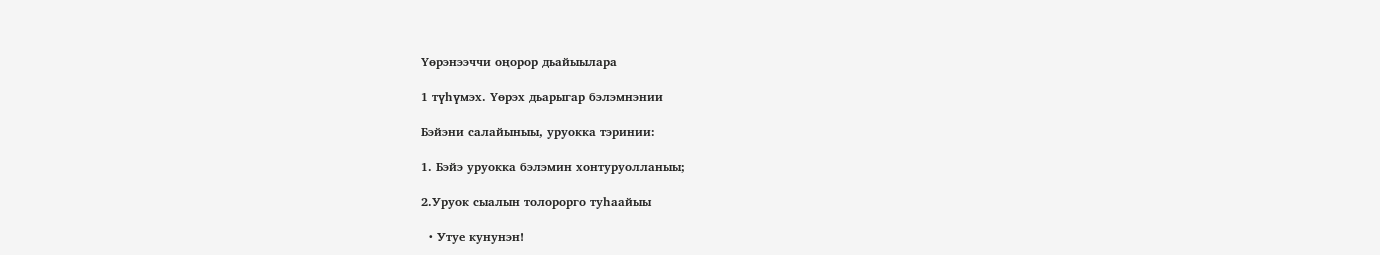Үөрэнээччи оңорор дьайыылара

1 түһүмэх. Үөрэх дьарыгар бэлэмнэнии

Бэйэни салайыныы, уруокка тэринии:

1. Бэйэ уруокка бэлэмин хонтуруолланыы;

2.Уруок сыалын толорорго туһаайыы

  • Утуе кунунэн!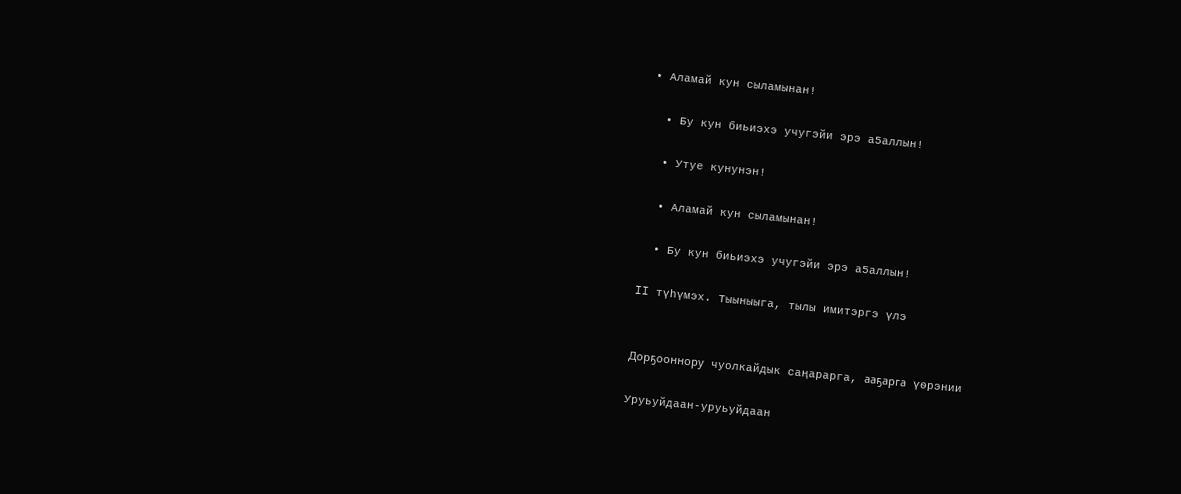• Аламай кун сыламынан!

  • Бу кун биьиэхэ учугэйи эрэ а5аллын!

  • Утуе кунунэн!

  • Аламай кун сыламынан!

  • Бу кун биьиэхэ учугэйи эрэ а5аллын!

II түһүмэх. Тыыныыга, тылы имитэргэ үлэ


Дорҕооннору чуолкайдык саңарарга, ааҕарга үѳрэнии

Уруьуйдаан-уруьуйдаан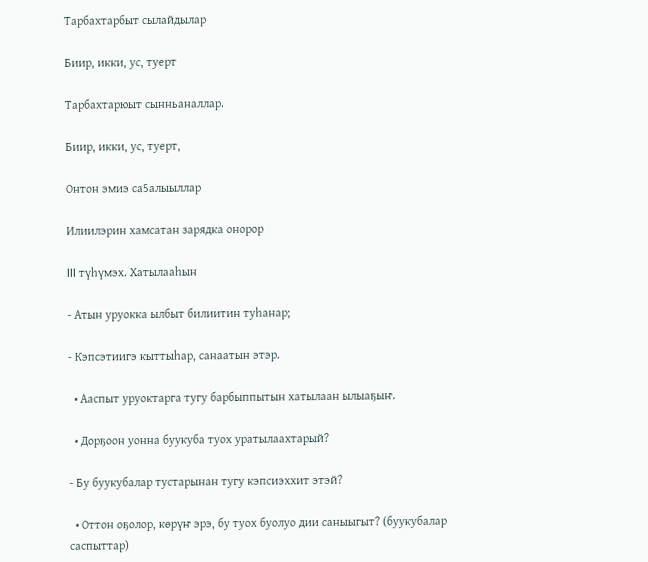Тарбахтарбыт сылайдылар

Биир, икки, ус, туерт

Тарбахтарюыт сынньаналлар.

Биир, икки, ус, туерт,

Онтон эмиэ са5алыыллар

Илиилэрин хамсатан зарядка онорор

III түһүмэх. Хатылааһын

- Атын уруокка ылбыт билиитин туһанар;

- Кэпсэтиигэ кыттыһар, санаатын этэр.

  • Ааспыт уруоктарга тугу барбыппытын хатылаан ылыаҕыҥ.

  • Дорҕоон уонна буукуба туох уратылаахтарый?

- Бу буукубалар тустарынан тугу кэпсиэххит этэй?

  • Оттон оҕолор, көрүҥ эрэ, бу туох буолуо дии саныыгыт? (буукубалар саспыттар)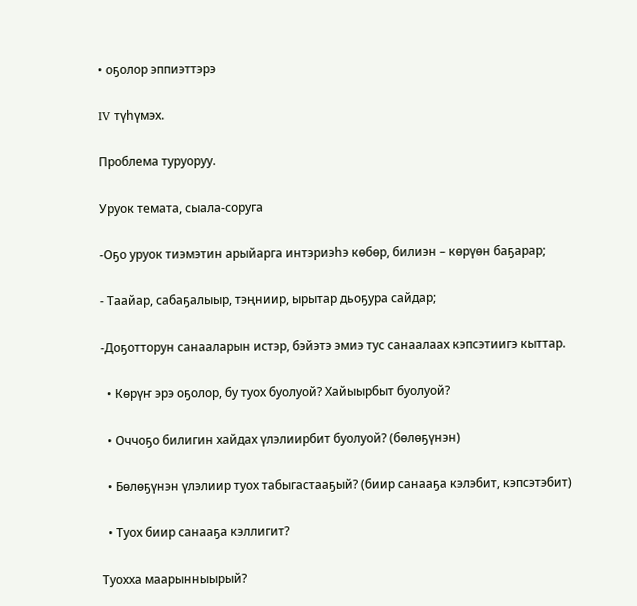• оҕолор эппиэттэрэ

IV түһүмэх.

Проблема туруоруу.

Уруок темата, сыала-соруга

-Оҕо уруок тиэмэтин арыйарга интэриэһэ көбөр, билиэн – көрүөн баҕарар;

- Таайар, сабаҕалыыр, тэңниир, ырытар дьоҕура сайдар;

-Доҕотторун санааларын истэр, бэйэтэ эмиэ тус санаалаах кэпсэтиигэ кыттар.

  • Көрүҥ эрэ оҕолор, бу туох буолуой? Хайыырбыт буолуой?

  • Оччоҕо билигин хайдах үлэлиирбит буолуой? (бөлөҕүнэн)

  • Бөлөҕүнэн үлэлиир туох табыгастааҕый? (биир санааҕа кэлэбит, кэпсэтэбит)

  • Туох биир санааҕа кэллигит?

Туохха маарынныырый?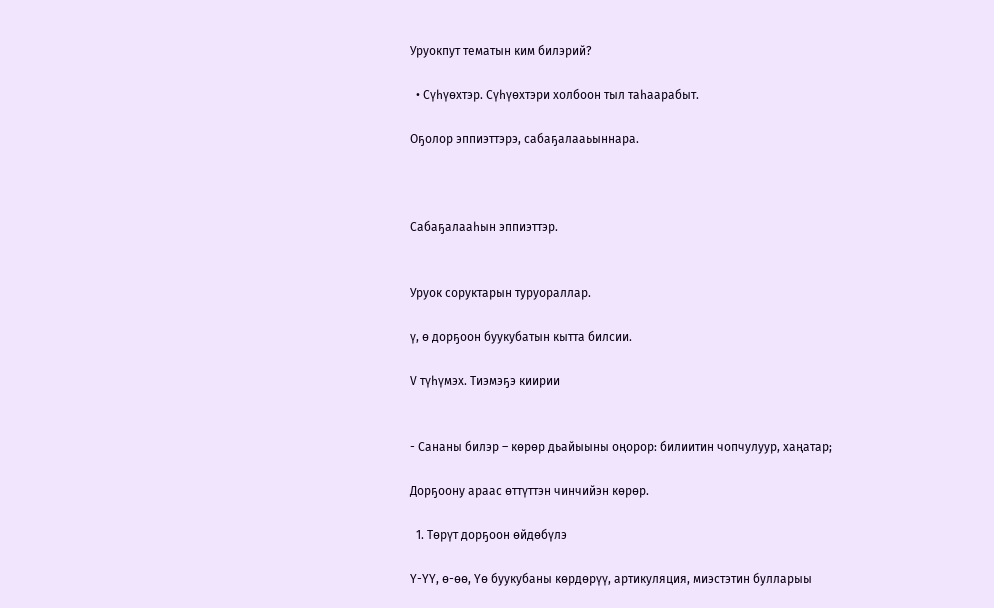Уруокпут тематын ким билэрий?

  • Сүһүөхтэр. Сүһүөхтэри холбоон тыл таһаарабыт.

Оҕолор эппиэттэрэ, сабаҕалааьыннара.



Сабаҕалааһын эппиэттэр.


Уруок соруктарын туруораллар.

ү, ө дорҕоон буукубатын кытта билсии.

V түһүмэх. Тиэмэҕэ киирии


- Сананы билэр – көрөр дьайыыны оңорор: билиитин чопчулуур, хаңатар;

Дорҕоону араас өттүттэн чинчийэн көрөр.

  1. Төрүт дорҕоон өйдөбүлэ

Y-YY, ɵ-ɵɵ, Yɵ буукубаны көрдөрүү, артикуляция, миэстэтин булларыы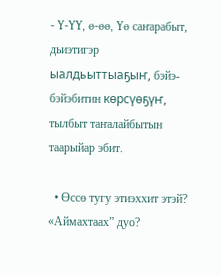- Y-YY, ɵ-ɵɵ, Yɵ саҥарабыт, дьиэтигэр ыалдьыттыаҕыҥ, бэйэ- бэйэбитин көрсүөҕүҥ, тылбыт таҥалайбытын таарыйар эбит.

  • Өссө тугу этиэххит этэй? «Аймахтаах” дуо?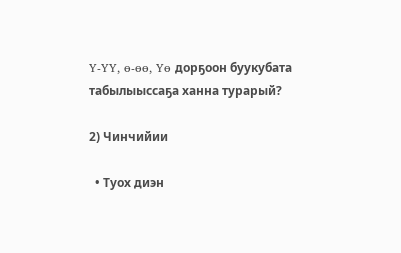Y-YY, ɵ-ɵɵ, Yɵ дорҕоон буукубата табылыыссаҕа ханна турарый?

2) Чинчийии

  • Туох диэн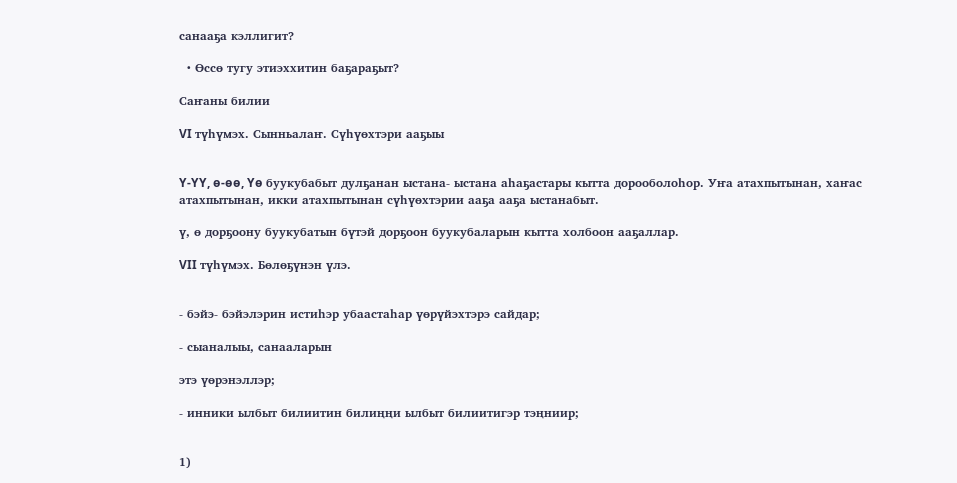санааҕа кэллигит?

  • Өссө тугу этиэххитин баҕараҕыт?

Саҥаны билии

VI түһүмэх. Сынньалаҥ. Сүһүөхтэри ааҕыы


Y-YY, ɵ-ɵɵ, Yɵ буукубабыт дулҕанан ыстана- ыстана аһаҕастары кытта дорооболоһор. Уҥа атахпытынан, хаҥас атахпытынан, икки атахпытынан сүһүөхтэрии ааҕа ааҕа ыстанабыт.

ү, ө дорҕоону буукубатын бүтэй дорҕоон буукубаларын кытта холбоон ааҕаллар.

VII түһүмэх. Бөлөҕүнэн үлэ.


- бэйэ- бэйэлэрин истиһэр убаастаһар үөрүйэхтэрэ сайдар;

- сыаналыы, санааларын

этэ үөрэнэллэр;

- инники ылбыт билиитин билиңңи ылбыт билиитигэр тэңниир;


1)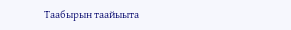Таабырын таайыыта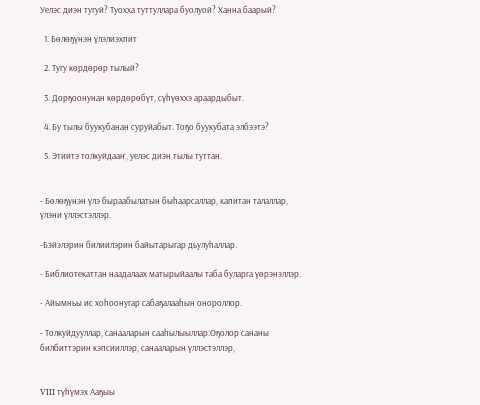Уелэс диэн тугуй? Туохха туттуллара буолуой? Ханна баарый?

  1. Бөлөҕүнэн үлэлиэхпит

  2. Тугу көрдөрөр тылый?

  3. Дорҕоонунан көрдөрөбүт, сүһүөххэ араардыбыт.

  4. Бу тылы буукубанан суруйабыт. Тоҕо буукубата элбээтэ?

  5. Этиитэ толкуйдааҥ, уелэс диэн тылы туттан.


- Бөлөҕүнэн үлэ быраабылатын быһаарсаллар, капитан талаллар, үлэни үллэстэллэр.

-Бэйэлэрин билиилэрин байытарыгар дьулуhаллар.

- Библиотекаттан наадалаах матырыйаалы таба буларга үөрэнэллэр.

- Айымньы ис хоһоонугар сабаҕалааһын онороллор.

- Толкуйдууллар, санааларын сааһылыыллар:Оҕолор сананы билбиттэрин кэпсииллэр, санааларын үллэстэллэр,


VIII түһүмэх Ааҕыы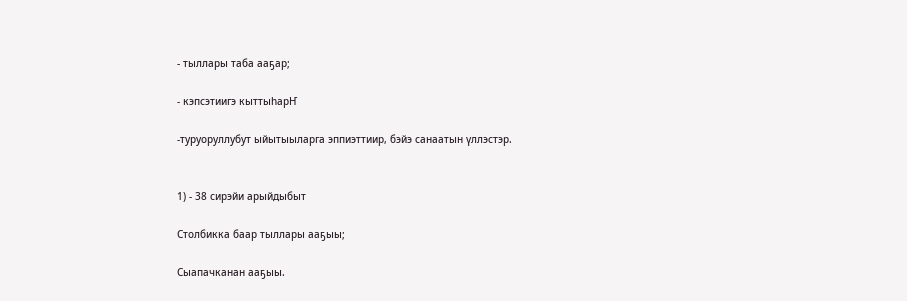- тыллары таба ааҕар;

- кэпсэтиигэ кыттыһарҤ

-туруоруллубут ыйытыыларга эппиэттиир, бэйэ санаатын үллэстэр.


1) - 38 сирэйи арыйдыбыт

Столбикка баар тыллары ааҕыы;

Сыапачканан ааҕыы.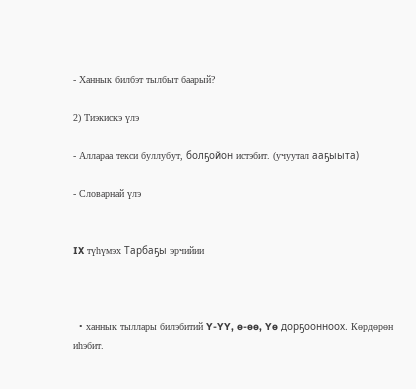- Ханнык билбэт тылбыт баарый?

2) Тиэкискэ үлэ

- Аллараа текси буллубут, болҕойон истэбит. (учуутал ааҕыыта)

- Словарнай үлэ


IX түһүмэх Тарбаҕы эрчийии



  • ханнык тыллары билэбитий Y-YY, ɵ-ɵɵ, Yɵ дорҕоонноох. Көрдөрөн иһэбит.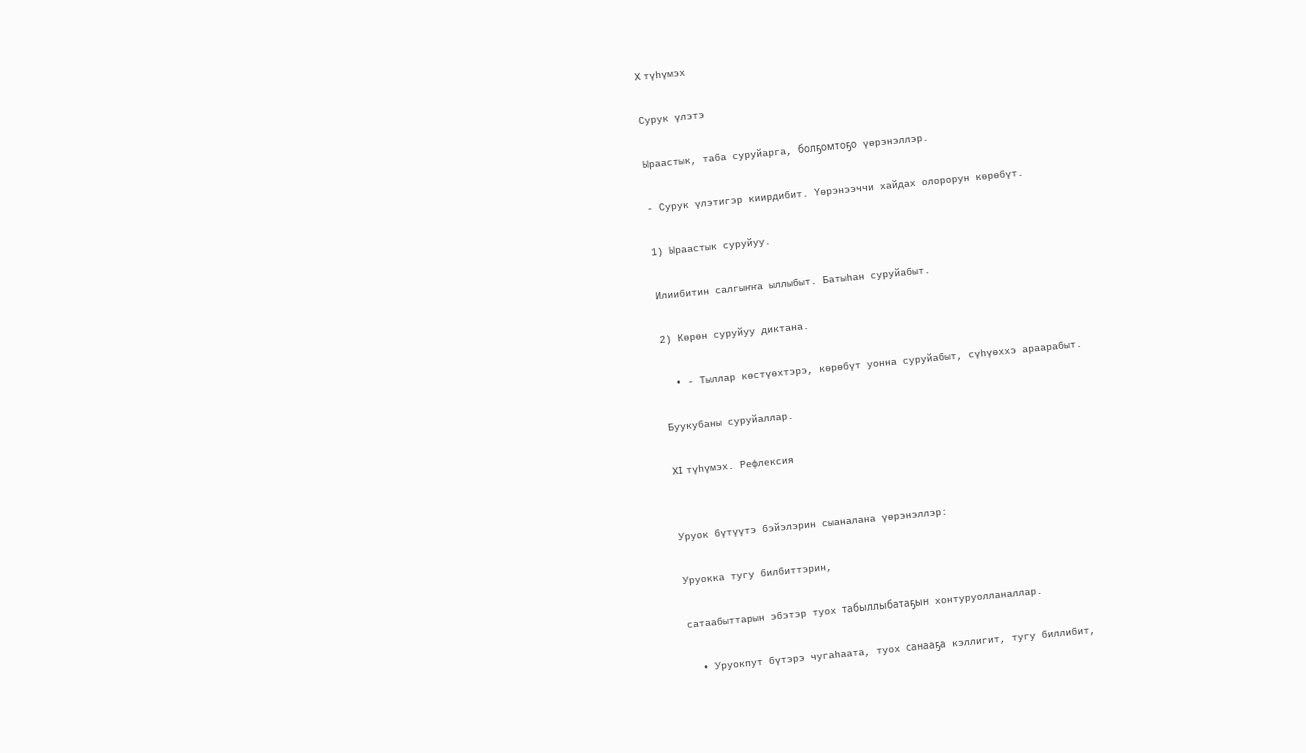X түһүмэх

Сурук үлэтэ

Ыраастык, таба суруйарга, болҕомтоҕо үөрэнэллэр.

- Сурук үлэтигэр киирдибит. Үөрэнээччи хайдах олорорун көрөбүт.

1) Ыраастык суруйуу.

Илиибитин салгыҥҥа ыллыбыт. Батыһан суруйабыт.

2) Көрөн суруйуу диктана.

  • - Тыллар көстүөхтэрэ, көрөбүт уонна суруйабыт, сүһүөххэ араарабыт.

Буукубаны суруйаллар.

XI түһүмэх. Рефлексия


Уруок бүтүүтэ бэйэлэрин сыаналана үөрэнэллэр:

Уруокка тугу билбиттэрин,

сатаабыттарын эбэтэр туох табыллыбатаҕын хонтуруолланаллар.

  • Уруокпут бүтэрэ чугаһаата, туох санааҕа кэллигит, тугу биллибит,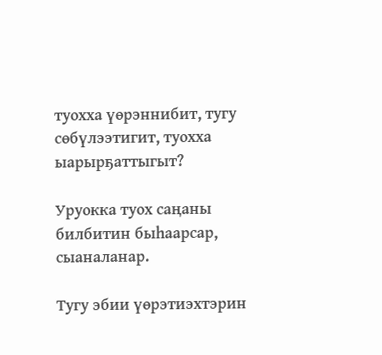туохха үөрэннибит, тугу сөбүлээтигит, туохха ыарырҕаттыгыт?

Уруокка туох саңаны билбитин быһаарсар, сыаналанар.

Тугу эбии үөрэтиэхтэрин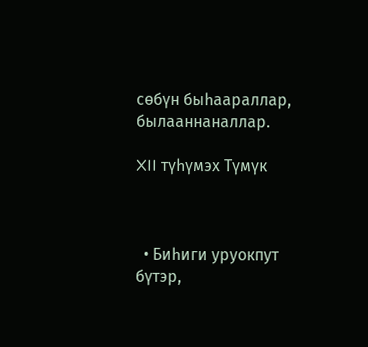сөбүн быһаараллар, былааннаналлар.

XII түһүмэх Түмүк



  • Биһиги уруокпут бүтэр,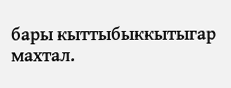бары кыттыбыккытыгар махтал.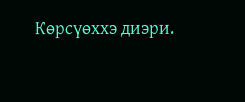Көрсүөххэ диэри.